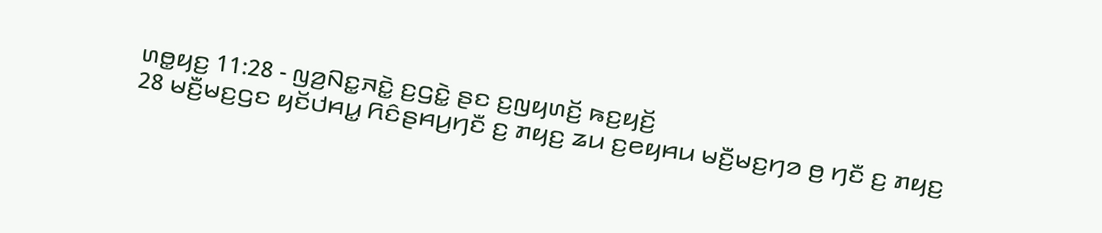ꤛꤥ꤭ꤟꤢ꤬ 11:28 - ꤜꤤ꤬ꤡꤢ꤭ꤏꤢꤧ꤭ ꤢ꤬ꤞꤢꤧ꤭ ꤔꤢ ꤢ꤬ꤜꤟꤛꤢꤩ꤬ ꤒꤢ꤬ꤟꤢꤩ꤬
28 ꤗꤢꤪ꤬ꤗꤢ꤬ꤞꤢ ꤟꤢꤩꤓꤌꤣ꤭ ꤖꤢꤨꤔꤌꤣ꤬ꤚꤢꤪ ꤢ꤬ ꤊꤟꤢ꤬ ꤘꤣ ꤢ꤬ꤕꤟꤌꤣ ꤗꤢꤪ꤬ꤗꤢ꤬ꤚꤤ ꤥ꤬ ꤚꤢꤪ ꤢ꤬ ꤊꤟꤢ꤬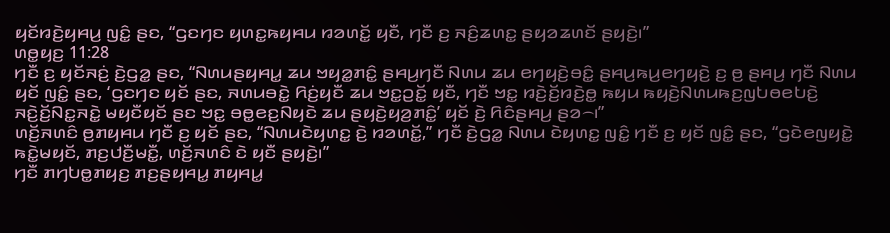ꤟꤢꤩꤙꤢꤧ꤬ꤟꤌꤣ꤬ ꤜꤢꤨ꤭ ꤔꤢ, “ꤞꤢꤚꤢ ꤟꤛꤢ꤭ꤒꤟꤌꤣ ꤙꤤꤛꤢꤩ꤭ ꤟꤢꤪ, ꤚꤢꤪ ꤢ꤬ ꤏꤢꤨ꤬ꤘꤛꤢ꤭ ꤔꤟꤤꤘꤛꤢꤩ ꤔꤟꤢꤧ꤬꤯”
ꤛꤥ꤭ꤟꤢ꤬ 11:28
ꤚꤢꤪ ꤢ꤬ ꤟꤢꤩꤏꤢꤦ꤬ ꤢꤧ꤬ꤞꤤ꤭ ꤔꤢ, “ꤡꤛꤣꤔꤟꤌꤣ꤭ ꤘꤣ ꤠꤟꤤ꤭ꤊꤢꤨ꤭ ꤔꤌꤣ꤬ꤚꤢꤪ ꤡꤛꤣ ꤘꤣ ꤕꤚꤟꤢꤧ꤬ꤋꤢꤨ꤭ ꤔꤌꤣ꤬ꤒꤣ꤬ꤕꤚꤟꤢꤧ꤬ ꤢ꤬ ꤥ꤬ ꤔꤌꤣ꤬ ꤚꤢꤪ ꤡꤛꤣ ꤟꤢꤩ ꤜꤢꤨ꤭ ꤔꤢ, ‘ꤞꤢꤚꤢ ꤟꤢꤩ ꤔꤢ, ꤏꤛꤣꤋꤢꤧ꤭ ꤖꤢꤦ꤬ꤟꤢꤪ ꤘꤣ ꤠꤢ꤭ꤑꤢꤩ꤭ ꤟꤢꤪ, ꤚꤢꤪ ꤠꤢ꤭ ꤙꤢꤧ꤬ꤢꤩ꤬ꤙꤢꤧ꤬ꤥ꤭ ꤒꤟꤣ ꤒꤟꤢꤧ꤬ꤡꤛꤣꤒꤢ꤬ꤜꤝꤥꤕꤝꤢꤧ꤬ ꤏꤢꤧ꤬ꤢꤩ꤬ꤡꤢ꤭ꤏꤢꤧ꤭ ꤗꤟꤢꤪꤟꤢꤩ ꤔꤢ ꤠꤢ꤭ ꤋꤥ꤭ꤕꤢ꤬ꤡꤟꤢꤧ ꤘꤣ ꤔꤟꤢꤧ꤬ꤟꤤ꤬ꤊꤢꤨ꤭’ ꤟꤢꤩ ꤢꤧ꤬ ꤖꤢꤨꤔꤌꤣ꤬ ꤔꤤ꤮꤯”
ꤛꤢꤩ꤬ꤏꤛꤢꤨ ꤥ꤬ꤊꤟꤌꤣ ꤚꤢꤪ ꤢ꤬ ꤟꤢꤩ ꤔꤢ, “ꤡꤛꤣꤢꤧꤟꤛꤢ꤭ ꤢꤧ꤬ ꤙꤤꤛꤢꤩ꤭,” ꤚꤢꤪ ꤢꤧ꤬ꤞꤤ꤭ ꤡꤛꤣ ꤢꤧꤟꤛꤢ꤭ ꤜꤢꤨ꤭ ꤚꤢꤪ ꤢ꤬ ꤟꤢꤩ ꤜꤢꤨ꤭ ꤔꤢ, “ꤞꤢꤧꤕꤜꤟꤢꤧ꤭ ꤒꤢꤧ꤭ꤗꤟꤢꤩ, ꤊꤢ꤬ꤓꤢꤪ꤬ꤗꤢꤪ꤭, ꤛꤢꤩ꤬ꤏꤛꤢꤨ ꤢꤧ ꤟꤢꤪ ꤔꤟꤢꤧ꤬꤯”
ꤚꤢꤪ ꤊꤚꤝꤥ꤭ꤊꤟꤢ꤬ ꤊꤢ꤬ꤔꤟꤌꤣ꤭ ꤊꤟꤌꤣ꤭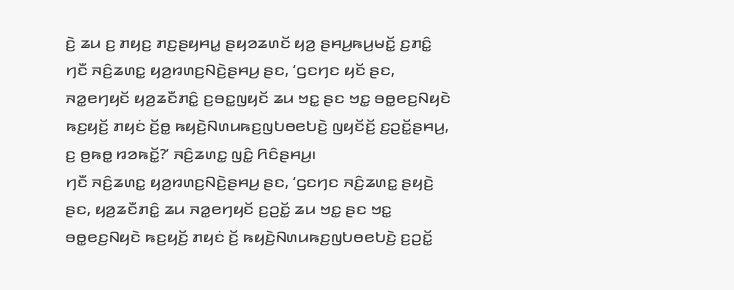ꤢꤧ꤬ ꤘꤣ ꤢ꤬ ꤊꤟꤢ꤬ ꤊꤢ꤬ꤔꤟꤌꤣ꤭ ꤔꤟꤤꤘꤛꤢꤩ ꤟꤤ꤬ ꤔꤌꤣ꤬ꤒꤣ꤬ꤗꤢꤩ꤭ ꤢ꤬ꤊꤢꤨ꤭ ꤚꤢꤪ ꤏꤢꤨ꤬ꤘꤛꤢ꤭ ꤟꤤ꤬ꤙꤛꤢ꤬ꤡꤢꤧ꤬ꤔꤌꤣ꤬ ꤔꤢ, ‘ꤞꤢꤚꤢ ꤟꤢꤩ ꤔꤢ, ꤏꤤ꤭ꤕꤚꤟꤢꤩ ꤟꤤ꤬ꤘꤢꤪꤊꤢꤨ꤭ ꤢ꤬ꤋꤢ꤭ꤜꤟꤢꤩ ꤘꤣ ꤠꤢ꤭ ꤔꤢ ꤠꤢ꤭ ꤋꤥ꤭ꤕꤢ꤬ꤡꤟꤢꤧ ꤒꤢ꤬ꤟꤢꤩ꤬ ꤊꤟꤢꤦ ꤢꤩ꤬ꤥ꤭ ꤒꤟꤢꤧ꤬ꤡꤛꤣꤒꤢ꤬ꤜꤝꤥꤕꤝꤢꤧ꤬ ꤜꤟꤢꤩꤢꤩ꤬ ꤢ꤬ꤑꤢꤩ꤭ꤔꤌꤣ꤬, ꤢ꤬ ꤥ꤬ꤒꤥ꤭ ꤙꤤꤒꤢꤩ꤭?’ ꤏꤢꤨ꤬ꤘꤛꤢ꤭ ꤜꤢꤨ꤭ ꤖꤢꤨꤔꤌꤣ꤬꤯
ꤚꤢꤪ ꤏꤢꤨ꤬ꤘꤛꤢ꤭ ꤟꤤ꤬ꤙꤛꤢ꤬ꤡꤢꤧ꤬ꤔꤌꤣ꤬ ꤔꤢ, ‘ꤞꤢꤚꤢ ꤏꤢꤨ꤬ꤘꤛꤢ꤭ ꤔꤟꤢꤧ꤬ ꤔꤢ, ꤟꤤ꤬ꤘꤢꤪꤊꤢꤨ꤭ ꤘꤣ ꤏꤤ꤭ꤕꤚꤟꤢꤩ ꤢ꤬ꤑꤢꤩ꤭ ꤘꤣ ꤠꤢ꤭ ꤔꤢ ꤠꤢ꤭ ꤋꤥ꤭ꤕꤢ꤬ꤡꤟꤢꤧ ꤒꤢ꤬ꤟꤢꤩ꤬ ꤊꤟꤢꤦ ꤢꤩ꤬ ꤒꤟꤢꤧ꤬ꤡꤛꤣꤒꤢ꤬ꤜꤝꤥꤕꤝꤢꤧ꤬ ꤢ꤬ꤑꤢꤩ꤭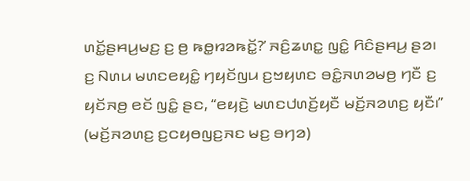ꤛꤢꤩ꤭ꤔꤌꤣ꤬ꤗꤢ꤬ ꤢ꤬ ꤥ꤬ ꤒꤥ꤭ꤙꤤꤒꤢꤩ꤭?’ ꤏꤢꤨ꤬ꤘꤛꤢ꤭ ꤜꤢꤨ꤭ ꤖꤢꤨꤔꤌꤣ꤬ ꤔꤤ꤯
ꤢ꤬ ꤡꤛꤣ ꤗꤛꤢꤕꤟꤢꤨ꤭ ꤚꤟꤢꤩꤜꤣ ꤢ꤬ꤠꤟꤛꤢ ꤋꤢꤨ꤭ꤏꤛꤤꤗꤥ꤬ ꤚꤢꤪ ꤢ꤬ ꤟꤢꤩꤏꤥ꤬ ꤕꤢꤩ ꤜꤢꤨ꤭ ꤔꤢ, “ꤕꤟꤢꤧ꤬ ꤗꤛꤢꤓꤛꤢꤩ꤬ꤟꤢꤪ ꤗꤢꤩ꤬ꤏꤤꤛꤢ꤬ ꤟꤢꤪ꤯” (ꤗꤢꤩ꤬ꤏꤤꤛꤢ꤬ ꤢ꤬ꤍꤟꤥꤜꤢ꤬ꤏꤢ ꤗꤢ꤬ ꤋꤚꤤ)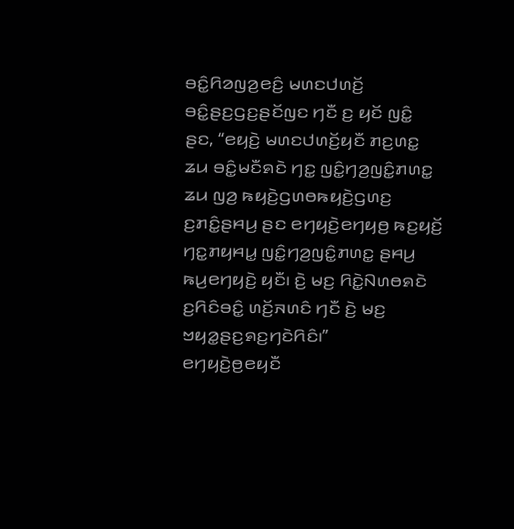ꤋꤢꤨ꤭ꤖꤤꤜꤤ꤬ꤕꤢꤨ꤬ ꤗꤛꤢꤓꤛꤢꤩ꤬ ꤋꤢꤨ꤭ꤔꤢ꤬ꤞꤢ꤬ꤔꤢꤩꤜꤢ ꤚꤢꤪ ꤢ꤬ ꤟꤢꤩ ꤜꤢꤨ꤭ ꤔꤢ, “ꤕꤟꤢꤧ꤬ ꤗꤛꤢꤓꤛꤢꤩ꤬ꤟꤢꤪ ꤊꤢ꤬ꤛꤢ꤭ ꤘꤣ ꤋꤢꤨ꤭ꤗꤢꤪꤎꤢꤧ ꤚꤢ꤭ ꤜꤢꤨ꤭ꤚꤤ꤬ꤜꤢꤨ꤭ꤊꤛꤢ꤭ ꤘꤣ ꤜꤤ꤬ ꤒꤟꤢꤧ꤬ꤞꤛꤥꤒꤟꤢꤧ꤬ꤞꤛꤢ꤬ ꤢ꤬ꤊꤢꤨ꤭ꤔꤌꤣ꤬ ꤔꤢ ꤕꤚꤟꤢꤧ꤬ꤕꤚꤟꤥ꤬ ꤒꤢ꤬ꤟꤢꤩ꤬ ꤚꤢ꤭ꤊꤟꤌꤣ꤭ ꤜꤢꤨ꤭ꤚꤤ꤬ꤜꤢꤨ꤭ꤊꤛꤢ꤭ ꤔꤌꤣ꤬ ꤒꤣ꤬ꤕꤚꤟꤢꤧ꤬ ꤟꤢꤪ꤯ ꤢꤧ꤬ ꤗꤢ꤬ ꤖꤢꤧ꤭ꤡꤛꤥꤎꤢꤧ ꤢ꤬ꤖꤢꤨꤋꤢꤨ꤭ ꤛꤢꤩ꤬ꤏꤛꤢꤨ ꤚꤢꤪ ꤢꤧ꤬ ꤗꤢ꤬ ꤠꤟꤤ꤭ꤔꤢ꤬ꤎꤢ꤬ꤚꤢꤧꤖꤢꤨ꤯”
ꤕꤚꤟꤢꤧ꤬ꤥ꤬ꤕꤟꤢꤪ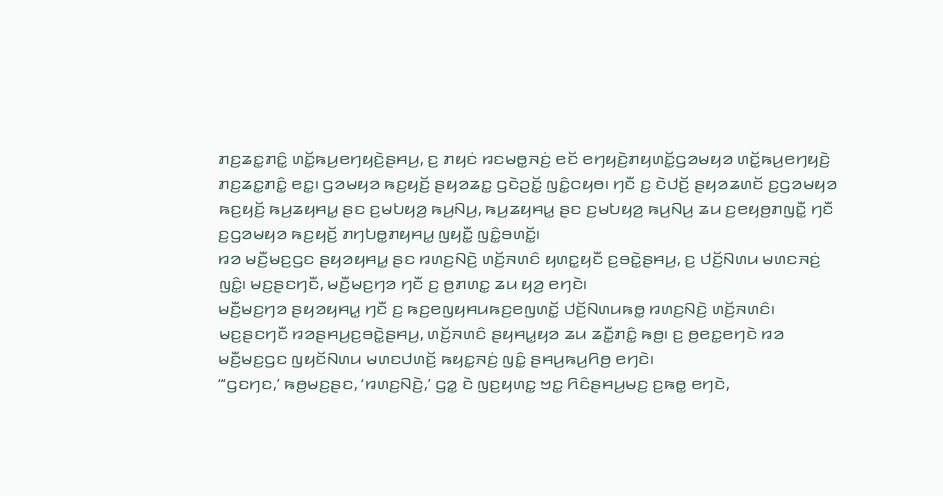ꤊꤢ꤬ꤘꤢ꤭ꤊꤢꤨ꤭ ꤛꤢꤩ꤭ꤒꤣ꤬ꤕꤚꤟꤢꤧ꤬ꤔꤌꤣ꤬, ꤢ꤬ ꤊꤟꤢꤦ ꤙꤢꤗꤥ꤭ꤏꤢꤦ꤬ ꤕꤢꤩ ꤕꤚꤟꤢꤧ꤬ꤊꤟꤛꤢꤩ꤭ꤞꤤꤗꤟꤤ ꤛꤢꤩ꤭ꤒꤣ꤬ꤕꤚꤟꤢꤧ꤬ ꤊꤢ꤬ꤘꤢ꤭ꤊꤢꤨ꤭ ꤕꤢ꤭꤯ ꤞꤤꤗꤟꤤ ꤒꤢ꤬ꤟꤢꤩ꤬ ꤔꤟꤤꤘꤢ꤭ ꤞꤢꤧꤑꤢꤩ꤭ ꤜꤢꤨ꤭ꤍꤟꤥ꤯ ꤚꤢꤪ ꤢ꤬ ꤢꤧꤓꤢꤩ꤬ ꤔꤟꤤꤘꤛꤢꤩ ꤢ꤬ꤞꤤꤗꤟꤤ ꤒꤢ꤬ꤟꤢꤩ꤬ ꤒꤣ꤬ꤘꤟꤌꤣ꤭ ꤔꤢ ꤢ꤬ꤗꤝꤟꤤ꤬ ꤒꤣ꤬ꤡꤣ꤬, ꤒꤣ꤬ꤘꤟꤌꤣ꤭ ꤔꤢ ꤢ꤬ꤗꤝꤟꤤ꤬ ꤒꤣ꤬ꤡꤣ꤬ ꤘꤣ ꤢ꤬ꤕꤟꤥ꤬ꤊꤜꤢꤪ꤭ ꤚꤢꤪ ꤢ꤬ꤞꤤꤗꤟꤤ ꤒꤢ꤬ꤟꤢꤩ꤬ ꤊꤚꤝꤥ꤭ꤊꤟꤌꤣ꤭ ꤜꤟꤢꤪ꤭ ꤜꤢꤨ꤭ꤋꤛꤢꤩ꤭꤯
ꤙꤤ ꤗꤢꤪ꤬ꤗꤢ꤬ꤞꤢ ꤔꤟꤤꤟꤌꤣ꤭ ꤔꤢ ꤙꤛꤢ꤬ꤡꤢꤧ꤬ ꤛꤢꤩ꤬ꤏꤛꤢꤨ ꤟꤛꤢ꤭ꤟꤢꤪ ꤢ꤬ꤋꤢꤧ꤭ꤔꤌꤣ꤬, ꤢ꤬ ꤓꤢꤩ꤬ꤡꤛꤣ ꤗꤛꤢꤏꤢꤦ꤬ ꤜꤢꤨ꤭꤯ ꤗꤢ꤬ꤔꤢꤚꤢꤪ, ꤗꤢꤪ꤬ꤗꤢ꤬ꤚꤤ ꤚꤢꤪ ꤢ꤬ ꤥ꤬ꤊꤛꤢ꤭ ꤘꤣ ꤟꤤ꤬ ꤕꤚꤢꤧ꤯
ꤗꤢꤪ꤬ꤗꤢ꤬ꤚꤤ ꤔꤟꤤꤟꤌꤣ꤭ ꤚꤢꤪ ꤢ꤬ ꤒꤢ꤬ꤕꤜꤟꤌꤣꤒꤢ꤬ꤕꤜꤛꤢꤩ꤭ ꤓꤢꤩ꤬ꤡꤛꤣꤒꤥ꤭ ꤙꤛꤢ꤬ꤡꤢꤧ꤬ ꤛꤢꤩ꤬ꤏꤛꤢꤨ꤯
ꤗꤢ꤬ꤔꤢꤚꤢꤪ ꤙꤤꤔꤌꤣ꤬ꤢ꤬ꤋꤢꤧ꤭ꤔꤌꤣ꤬, ꤛꤢꤩ꤬ꤏꤛꤢꤨ ꤔꤟꤌꤣ꤭ꤟꤤ ꤘꤣ ꤘꤢꤪ꤭ꤊꤢꤨ꤭ ꤒꤥ꤬꤯ ꤢ꤬ ꤥ꤬ꤕꤢ꤭ꤕꤚꤢꤧ ꤙꤤ ꤗꤢꤪ꤬ꤗꤢ꤬ꤞꤢ ꤜꤟꤢꤩꤡꤛꤣ ꤗꤛꤢꤓꤛꤢꤩ꤬ ꤒꤟꤢ꤭ꤏꤢꤦ꤬ ꤜꤢꤨ꤭ ꤔꤌꤣ꤬ꤒꤣ꤬ꤖꤥ꤬ ꤕꤚꤢꤧ꤯
“‘ꤞꤢꤚꤢ,’ ꤒꤥ꤬ꤗꤢ꤬ꤔꤢ, ‘ꤙꤛꤢ꤬ꤡꤢꤧ꤬,’ ꤞꤤ꤭ ꤢꤧ ꤜꤢ꤬ꤟꤛꤢ꤭ ꤠꤢ꤭ ꤖꤢꤨꤔꤌꤣ꤬ꤗꤢ꤬ ꤢ꤬ꤒꤥ꤭ ꤕꤚꤢꤧ,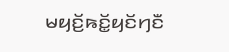ꤗꤟꤢꤩ꤬ꤒꤢꤩ꤭ꤟꤢꤩꤚꤢꤪ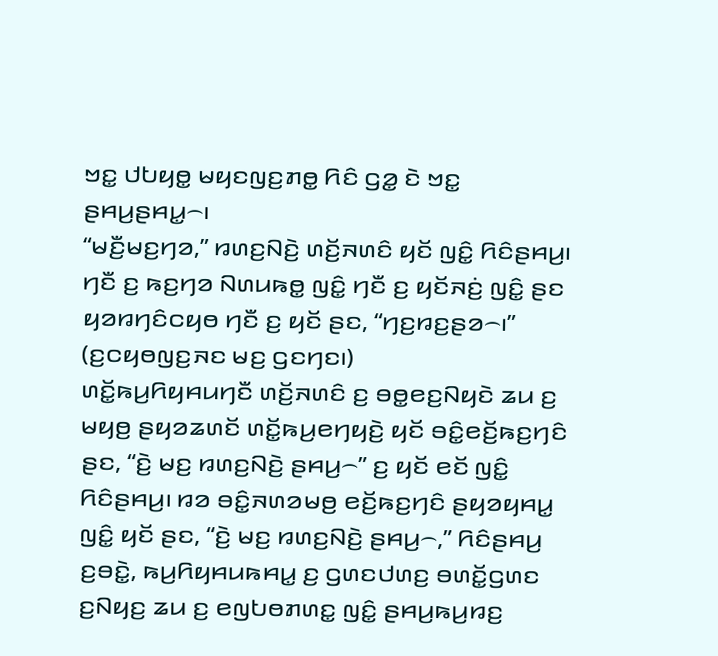ꤠꤢ꤭ ꤓꤝꤟꤥ꤭ ꤗꤟꤢꤜꤢ꤬ꤊꤥ꤭ ꤖꤢꤨ ꤞꤤ꤭ ꤢꤧ ꤠꤢ꤭ ꤔꤌꤣ꤬ꤔꤌꤣ꤭꤮꤯
“ꤗꤢꤪ꤬ꤗꤢ꤬ꤚꤤ,” ꤙꤛꤢ꤬ꤡꤢꤧ꤬ ꤛꤢꤩ꤬ꤏꤛꤢꤨ ꤟꤢꤩ ꤜꤢꤨ꤭ ꤖꤢꤨꤔꤌꤣ꤬꤯ ꤚꤢꤪ ꤢ꤬ ꤒꤢ꤬ꤚꤤ ꤡꤛꤣꤒꤥ꤭ ꤜꤢꤨ꤭ ꤚꤢꤪ ꤢ꤬ ꤟꤢꤩꤏꤢꤦ꤬ ꤜꤢꤨ꤭ ꤔꤢ ꤟꤤꤙꤚꤢꤨꤍꤟꤥ ꤚꤢꤪ ꤢ꤬ ꤟꤢꤩ ꤔꤢ, “ꤚꤢ꤬ꤙꤢ꤬ꤔꤤ꤮꤯” (ꤢ꤬ꤍꤟꤥꤜꤢ꤬ꤏꤢ ꤗꤢ꤬ ꤞꤢꤚꤢ꤯)
ꤛꤢꤩ꤭ꤒꤣ꤬ꤖꤟꤌꤣꤚꤢꤪ ꤛꤢꤩ꤬ꤏꤛꤢꤨ ꤢ꤬ ꤋꤥ꤭ꤕꤢ꤬ꤡꤟꤢꤧ ꤘꤣ ꤢ꤬ ꤗꤟꤥ꤬ ꤔꤟꤤꤘꤛꤢꤩ ꤛꤢꤩ꤭ꤒꤣ꤬ꤕꤚꤟꤢꤧ꤬ ꤟꤢꤩ ꤋꤢꤨ꤭ꤕꤢꤩ꤬ꤒꤢ꤬ꤚꤢꤨ ꤔꤢ, “ꤢꤧ꤬ ꤗꤢ꤬ ꤙꤛꤢ꤬ꤡꤢꤧ꤬ ꤔꤌꤣ꤬꤮” ꤢ꤬ ꤟꤢꤩ ꤕꤢꤩ ꤜꤢꤨ꤭ ꤖꤢꤨꤔꤌꤣ꤬꤯ ꤙꤤ ꤋꤢꤨ꤭ꤏꤛꤤꤗꤥ꤬ ꤕꤢꤩ꤬ꤒꤢ꤬ꤚꤢꤨ ꤔꤟꤤꤟꤌꤣ꤭ ꤜꤢꤨ꤭ ꤟꤢꤩ ꤔꤢ, “ꤢꤧ꤬ ꤗꤢ꤬ ꤙꤛꤢ꤬ꤡꤢꤧ꤬ ꤔꤌꤣ꤬꤮,” ꤖꤢꤨꤔꤌꤣ꤬ ꤢ꤬ꤋꤢꤧ꤭, ꤒꤣ꤬ꤖꤟꤌꤣꤒꤌꤣ꤭ ꤢ꤬ ꤞꤛꤢꤓꤛꤢ꤬ ꤋꤛꤢꤩ꤭ꤞꤛꤢ ꤢ꤬ꤡꤟꤢ꤬ ꤘꤣ ꤢ꤬ ꤕꤜꤝꤥꤊꤛꤢ꤭ ꤜꤢꤨ꤭ ꤔꤌꤣ꤬ꤒꤣ꤬ꤙꤢ꤬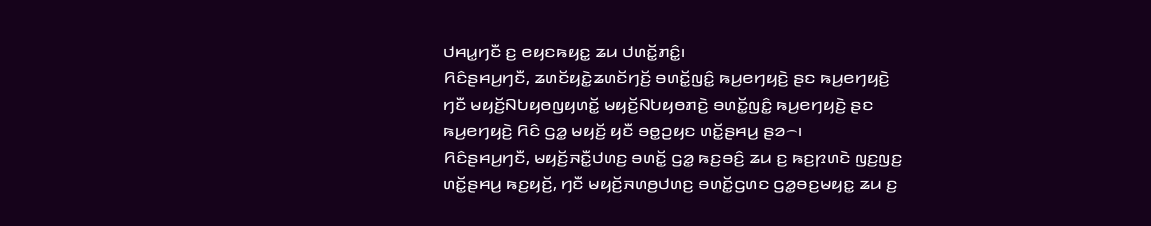ꤓꤌꤣ꤭ꤚꤢꤪ ꤢ꤬ ꤕꤟꤢꤒꤟꤢ꤭ ꤘꤣ ꤓꤛꤢꤩ꤭ꤊꤢꤨ꤭꤯
ꤖꤢꤨꤔꤌꤣ꤬ꤚꤢꤪ, ꤘꤛꤢꤩꤟꤢꤧ꤭ꤘꤛꤢꤩꤚꤢꤩ꤬ ꤋꤛꤢꤩ꤭ꤜꤢꤨ꤭ ꤒꤣ꤬ꤕꤚꤟꤢꤧ꤬ ꤔꤢ ꤒꤣ꤬ꤕꤚꤟꤢꤧ꤬ ꤚꤢꤪ ꤗꤟꤢꤩ꤬ꤡꤝꤟꤥꤜꤟꤛꤢꤩ꤭ ꤗꤟꤢꤩ꤬ꤡꤝꤟꤥꤊꤢꤧ꤬ ꤋꤛꤢꤩ꤭ꤜꤢꤨ꤭ ꤒꤣ꤬ꤕꤚꤟꤢꤧ꤬ ꤔꤢ ꤒꤣ꤬ꤕꤚꤟꤢꤧ꤬ ꤖꤢꤨ ꤞꤤ꤭ ꤗꤟꤢꤩ꤬ ꤟꤢꤪ ꤋꤥ꤭ꤑꤟꤢ ꤛꤢꤩ꤭ꤔꤌꤣ꤬ ꤔꤤ꤮꤯
ꤖꤢꤨꤔꤌꤣ꤬ꤚꤢꤪ, ꤗꤟꤢꤩ꤬ꤏꤢꤪ꤭ꤓꤛꤢ꤬ ꤋꤛꤢꤩ꤭ ꤞꤤ꤭ ꤒꤢ꤬ꤋꤢꤨ꤬ ꤘꤣ ꤢ꤬ ꤒꤢ꤬ꤐꤛꤢꤧ ꤜꤢ꤬ꤜꤢ꤬ ꤛꤢꤩ꤭ꤔꤌꤣ꤬ ꤒꤢ꤬ꤟꤢꤩ꤬, ꤚꤢꤪ ꤗꤟꤢꤩ꤬ꤏꤛꤥ꤬ꤓꤛꤢ꤬ ꤋꤛꤢꤩ꤭ꤞꤛꤢ ꤞꤤ꤭ꤋꤢ꤬ꤗꤟꤢ꤭ ꤘꤣ ꤢ꤬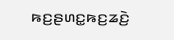ꤒꤢ꤬ꤔꤛꤢ꤭ꤒꤢ꤬ꤘꤢꤧ꤬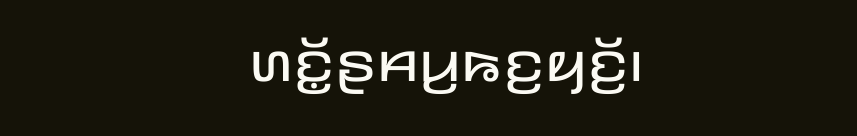ꤛꤢꤩ꤭ꤔꤌꤣ꤬ꤒꤢ꤬ꤟꤢꤩ꤬꤯